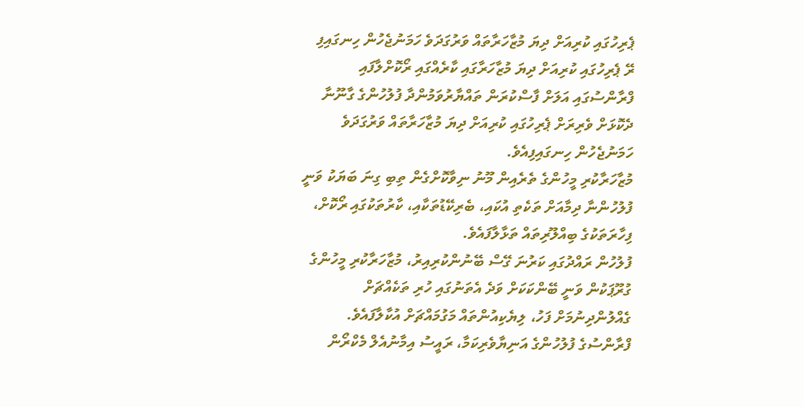ޕެރިހުގައި ކުރިއަށް ދިޔަ މުޒާހަރާތައް ވަރުގަދަވެ ހަމަނުޖެހުން ހިނގައިފި
ރޭ ޕެރިހުގައި ކުރިއަށް ދިޔަ މުޒާހަރާގައި ކާރެއްގައި ރޯކޮށްލާފައި
ފްރާންސުގައި އަލަށް ފާސްކުރަން ތައްޔާރުވަމުންދާ ފުލުހުންގެ ގާނޫނާ ދެކޮޅަށް ވެރިރަށް ޕެރިހުގައި ކުރިއަށް ދިޔަ މުޒާހަރާތައް ވަރުގަދަވެ ހަމަނުޖެހުން ހިނގައިފިއެވެ.
މުޒާހަރާކުރި މީހުންގެ ތެރެއިން މޫނު ނިވާކޮށްގެން ތިބި ގިނަ ބަޔަކު ވަނީ ފުލުހުންނާ ދިމާއަށް ތަކެތި އުކައި، ބެރިކޭޑުތަކާއި، ކާރުތަކުގައި ރޯކޮށް، ފިހާރަތަކުގެ ބިއްލޫރިތައް ތަޅާލާފައެވެ.
ފުލުހުން ރައްދުގައި ކަރުނަ ގޭސް ބޭނުންކުރިއިރު، މުޒާހަރާކުރި މީހުންގެ ގުރޫޕަކުން ވަނީ ބޭންކަކަށް ވަދެ އެތަނުގައި ހުރި ތަކެއްޗަށް ގެއްލުންދިނުމަށް ފަހު، ލިޔެކިއުންތައް މަގުމައްޗަށް އުކާލާފައެވެ.
ފްރާންސުގެ ފުލުހުންގެ އަނިޔާވެރިކަމާ، ރައީސު އިމާނުއެލް މެކްރޯން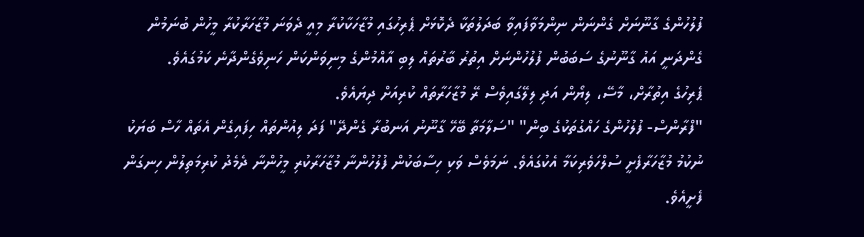ފުލުހުންގެ ގާނޫނަށް ގެންނަން ނިންމަވާފައިވާ ބަދަލުތަކާ ދެކޮޅަށް ޕެރިހުގައި މުޒާހަކާކުރާ މިއީ ދެވަނަ މުޒާހަރާކުރާ މީހުން ބުނަމުން ގެންދަނީ އައު ގާނޫނުގެ ސަބަބުން ފުލުހުންނަށް އިތުރު ބާރުތައް ލިބި އާއްމުންގެ މިނިވަންކަން ހަނިވެގެންދާނެ ކަމުގައެވެ.
ޕެރިހުގެ އިތުރާށް، މާސޭ، ލިޔޯން އަދި ލިލޭގައިވެސް ރޭ މުޒާހަރާތައް ކުރިއަށް ދިޔައެވެ.
"ފްރާންސް- ފުލުހުންގެ ހައްގުތަކުގެ ބިން" "ސަލާމަތާ ބޭހޭ ގާނޫނު އަނބުރާ ގެންދޭ" ފަދަ ލިއުންތައް ހިފައިގެން އެތައް ހާސް ބަޔަކު ނުކުމު މުޒާހަރާފެށީ ސުލްހަވެރިކަމާ އެކުގައެވެ. ނަމަވެސް ވަކި ހިސާބަކުން ފުލުހުންނާ މުޒާހަރާކުރި މީހުންނާ ދެމެދު ކުރިމަތިލުން ހިނގަން ފެށީއެވެ.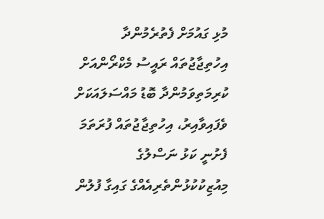މުޅި ގައުމަށް ފެތުރެމުންދާ އިހުތިޖާޖުތައް ރައީސު މެކްރޯންއަށް ކުރިމަތިވަމުންދާ ބޮޑު މައްސަލައަކަށް ވެފައިވާއިރު، އިހުތިޖާޖުތައް ފުރަތަމަ ފެށުނީ ކަޅު ނަސްލުގެ މިއުޒިކުކުޅުންތެރިއެއްގެ ގައިގާ ފުލުން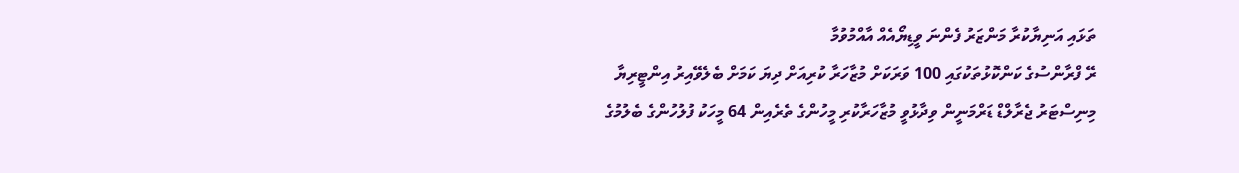ތަޅައި އަނިޔާކުރާ މަންޒަރު ފެންނަ ވީޑިޔޯއެއް އާއްމުވުމާ
ރޭ ފްރާންސުގެ ކަންކޮޅުތަކުގައި 100 ވަރަކަށް މުޒާހަރާ ކުރިއަށް ދިޔަ ކަމަށް ބެލެވޭއިރު އިންޓީރިޔާ މިނިސްޓަރު ޖެރާލްޑް ޑަރްމަނީން ވިދާޅުވީ މުޒާހަރާކުރި މީހުންގެ ތެރެއިން 64 މީހަކު ފުލުހުންގެ ބެލުމުގެ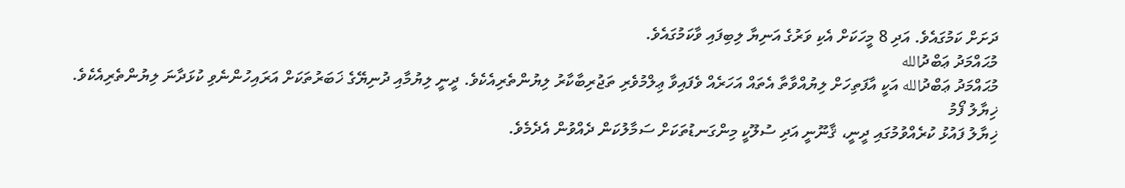ދަށަށް ކަމުގައެވެ. އަދި 8 މީހަކަށް އެކި ވަރުގެ އަނިޔާ ލިބިފައި ވާކަމުގައެވެ.
މުޙައްމަދު ޢަބްދުالله
މުޙައްމަދު ޢަބްދުالله އަކީ އާފަތިހަށް ލިޔުއްވާތާ އެތައް އަހަރެއް ވެފައިވާ ޢިލްމުވެރި ތަޖުރިބާކާރު ލިޔުންތެރިއެކެވެ. ދީނީ ލިޔުމާއި ދުނިޔޭގެ ޚަބަރުތަކަށް އަރައިހުންނެވި ކުޅަދާނަ ލިޔުންތެރިއެކެވެ.
ޚިޔާލު ފޯމު
ޚިޔާލު ފައުޅު ކުރެއްވުމުގައި ދީނީ، ޤާނޫނީ އަދި ސުލޫކީ މިންގަނޑުތަކަށް ސަމާލުކަން ދެއްވުން އެދެމެވެ.